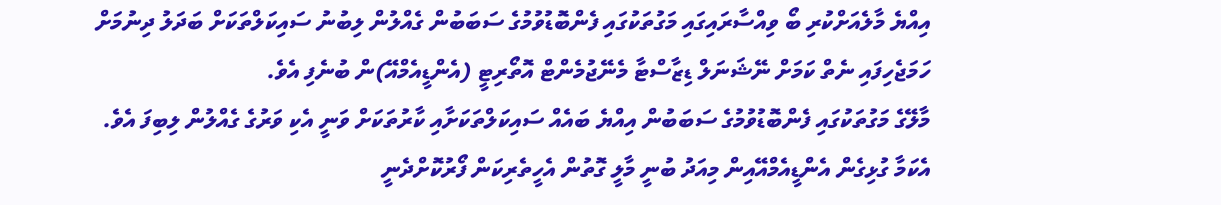އިއްޔެ މާލެއަށްކުރި ބޯ ވިއްސާރައިގައި މަގުތަކުގައި ފެންބޮޑުވުމުގެ ސަބަބުން ގެއްލުން ލިބުނު ސައިކަލްތަކަށް ބަދަލު ދިނުމަށް ހަމަޖެހިފައި ނެތް ކަމަށް ނޭޝަނަލް ޑިޒާސްޓާ މެނޭޖުމެންޓް އޮތޯރިޓީ (އެންޑީއެމްއޭ)ން ބުނެފި އެވެ.
މާލޭގެ މަގުތަކުގައި ފެންބޮޑުވުމުގެ ސަބަބުން އިއްޔެ ބައެއް ސައިކަލްތަކަށާއި ކާރުތަކަށް ވަނީ އެކި ވަރުގެ ގެއްލުން ލިބިފަ އެވެ.
އެކަމާ ގުޅިގެން އެންޑީއެމްއޭއިން މިއަދު ބުނީ މާލީ ގޮތުން އެހީތެރިކަން ފޯރުކޮށްދެނީ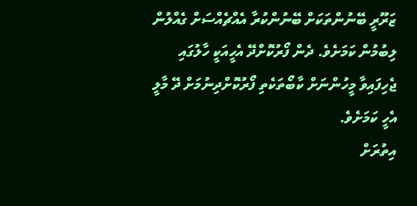ޒަރޫރީ ބޭނުންތަކަށް ބޭނުންކުރާ އެއްޗެއްސަށް ގެއްލުން ލިބުމުން ކަމަށެވެ. ދެން ފޯރުކޮށްދޭ އެހީއަކީ ހާލުގައި ޖެހިފައިވާ މީހުންނަށް ކާބޯތަކެތި ފޯރުކޮށްދިނުމަށް ދޭ މާލީ އެހީ ކަމަށެވެ.
އިތުރަށް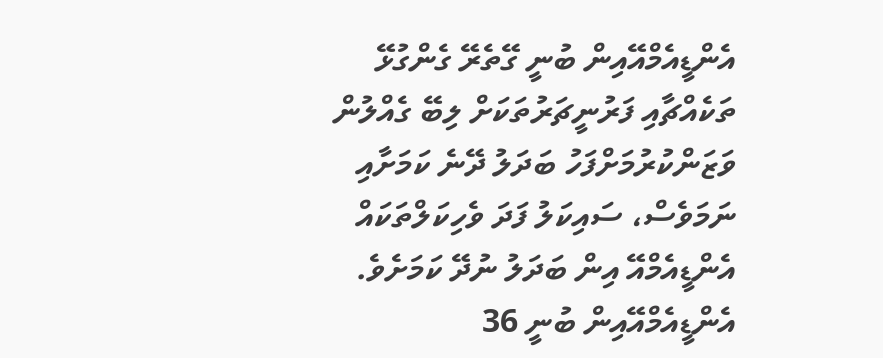އެންޑީއެމްއޭއިން ބުނީ ގޭތެރޭ ގެންގުޅޭ ތަކެއްޗާއި ފަރުނީޗަރުތަކަށް ލިބޭ ގެއްލުން ވަޒަންކުރުމަށްފަހު ބަދަލު ދޭނެ ކަމަށާއި ނަމަވެސް، ސައިކަލު ފަދަ ވެހިކަލްތަކައް އެންޑީއެމްއޭ އިން ބަދަލު ނުދޭ ކަމަށެވެ.
އެންޑީއެމްއޭއިން ބުނީ 36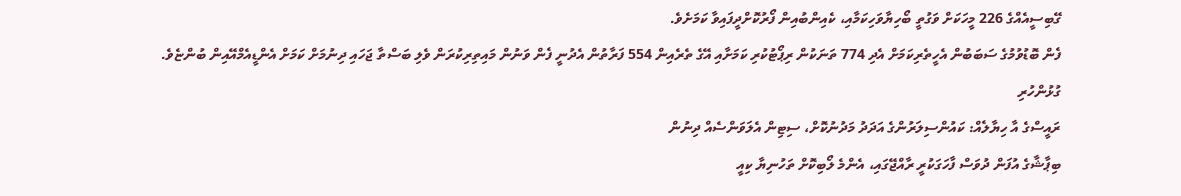ގޭބިސީއެއްގެ 226 މީހަކަށް ވަގުތީ ބޯހިޔާވަހިކަމާއި، ކެއިންބުއިން ފޯރުކޮށްދީފައިވާ ކަމަށެވެ.
ފެން ބޮޑުވުމުގެ ސަބަބުން އެހީތެރިކަމަށް އެދި 774 ތަނަކުން ރިޕޯޓުކުރި ކަމަށާއި އޭގެ ތެރެއިން 554 ފަރާތުން އެދުނީ ފެން ވަނުން މައިތިރިކުރަން ވެލި ބަސްތާ ޖަހައި ދިނުމަށް ކަމަށް އެންޑީއެމްއޭއިން ބުންޏެވެ.
ގުޅުންހުރި
ރައީސްގެ އާ ހިޔާލެއް: ކައުންސިލަރުންގެ އަދަދު މަދުނުކޮށް، ސިޓިން އެލަވަންސެއް ދިނުން
ބިޕާޝާގެ އުފަން ދުވަސް ފާހަގަކުރީ ރާއްޖޭގައި، އެންމެ ލޯބިކޮށް ތަހުނިޔާ ކިއީ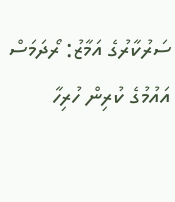ސަރުކާރުގެ އަމާޒު: ރޯދަމަސް އައުމުގެ ކުރިން ހުރިހާ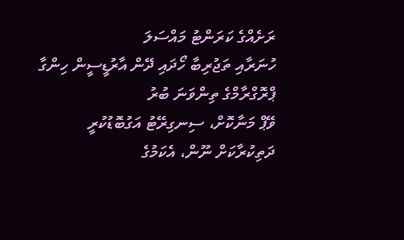ރަށެއްގެ ކަރަންޓު މައްސަލަ
ހުނަރާއި ތަޖުރިބާ ހޯދައި ދޭން އާރުޑީސީން ހިންގާ ޕްރޮގްރާމްގެ ތިންވަނަ ބުރު
ވޭޕް މަނާކޮށް، ސިނގިރޭޓު އަގުބޮޑުކުރީ ދަތިކުރާކަށް ނޫން، އެކަމުގެ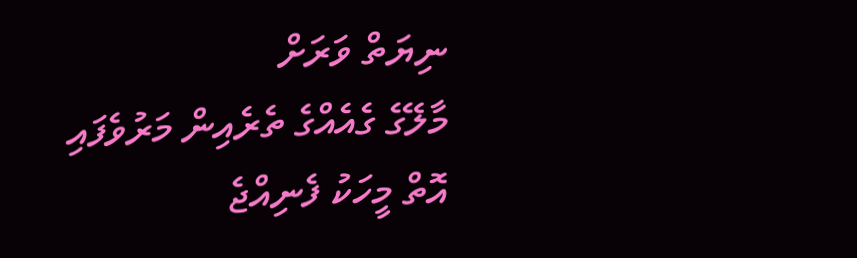ނިޔަތް ވަރަށް
މާލޭގެ ގެއެއްގެ ތެރެއިން މަރުވެފައި އޮތް މީހަކު ފެނިއްޖެ